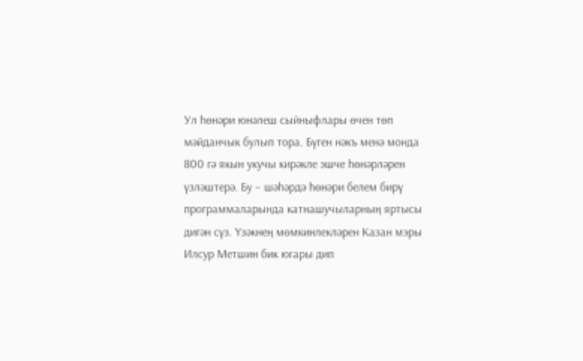Ул һөнәри юнәлеш сыйныфлары өчен төп мәйданчык булып тора. Бүген нәкъ менә монда 800 гә якын укучы кирәкле эшче һөнәрләрен үзләштерә. Бу – шәһәрдә һөнәри белем бирү программаларында катнашучыларның яртысы дигән сүз. Үзәкнең мөмкинлекләрен Казан мэры Илсур Метшин бик югары дип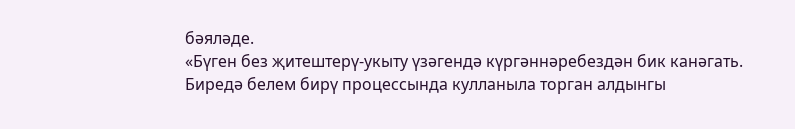бәяләде.
«Бүген без җитештерү-укыту үзәгендә күргәннәребездән бик канәгать. Биредә белем бирү процессында кулланыла торган алдынгы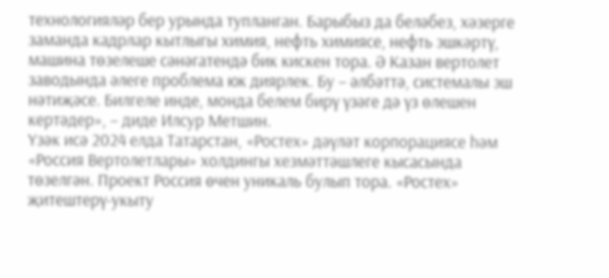технологияләр бер урында тупланган. Барыбыз да беләбез, хәзерге заманда кадрлар кытлыгы химия, нефть химиясе, нефть эшкәртү, машина төзелеше сәнәгатендә бик кискен тора. Ә Казан вертолет заводында әлеге проблема юк диярлек. Бу – әлбәттә, системалы эш нәтиҗәсе. Билгеле инде, монда белем бирү үзәге дә үз өлешен кертәдер», – диде Илсур Метшин.
Үзәк исә 2024 елда Татарстан, «Ростех» дәүләт корпорациясе һәм «Россия Вертолетлары» холдингы хезмәттәшлеге кысасында төзелгән. Проект Россия өчен уникаль булып тора. «Ростех» җитештерү-укыту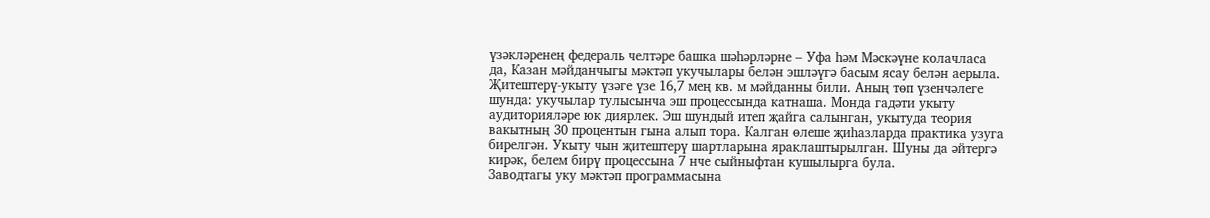үзәкләренең федераль челтәре башка шәһәрләрне – Уфа һәм Мәскәүне колачласа да, Казан мәйданчыгы мәктәп укучылары белән эшләүгә басым ясау белән аерыла. Җитештерү-укыту үзәге үзе 16,7 мең кв. м мәйданны били. Аның төп үзенчәлеге шунда: укучылар тулысынча эш процессында катнаша. Монда гадәти укыту аудиторияләре юк диярлек. Эш шундый итеп җайга салынган, укытуда теория вакытның 30 процентын гына алып тора. Калган өлеше җиһазларда практика узуга бирелгән. Укыту чын җитештерү шартларына яраклаштырылган. Шуны да әйтергә кирәк, белем бирү процессына 7 нче сыйныфтан кушылырга була.
Заводтагы уку мәктәп программасына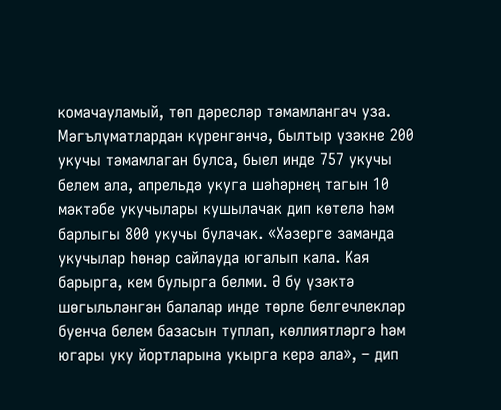комачауламый, төп дәресләр тәмамлангач уза. Мәгълүматлардан күренгәнчә, былтыр үзәкне 200 укучы тәмамлаган булса, быел инде 757 укучы белем ала, апрельдә укуга шәһәрнең тагын 10 мәктәбе укучылары кушылачак дип көтелә һәм барлыгы 800 укучы булачак. «Хәзерге заманда укучылар һөнәр сайлауда югалып кала. Кая барырга, кем булырга белми. Ә бу үзәктә шөгыльләнгән балалар инде төрле белгечлекләр буенча белем базасын туплап, көллиятләргә һәм югары уку йортларына укырга керә ала», – дип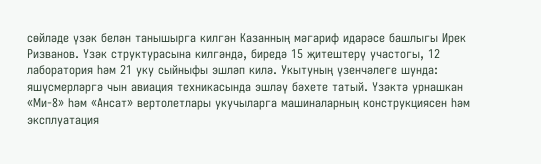сөйләде үзәк белән танышырга килгән Казанның мәгариф идарәсе башлыгы Ирек Ризванов. Үзәк структурасына килгәндә, биредә 15 җитештерү участогы, 12 лаборатория һәм 21 уку сыйныфы эшләп килә. Укытуның үзенчәлеге шунда: яшүсмерләргә чын авиация техникасында эшләү бәхете татый. Үзәктә урнашкан «Ми-8» һәм «Ансат» вертолетлары укучыларга машиналарның конструкциясен һәм эксплуатация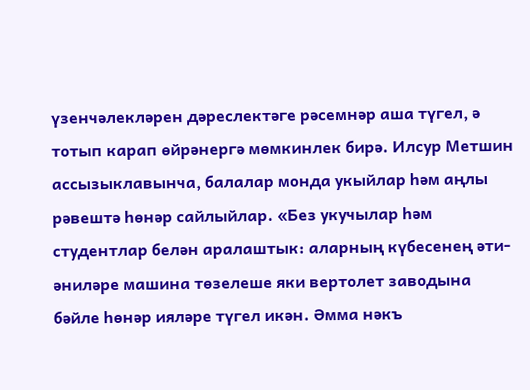үзенчәлекләрен дәреслектәге рәсемнәр аша түгел, ә тотып карап өйрәнергә мөмкинлек бирә. Илсур Метшин ассызыклавынча, балалар монда укыйлар һәм аңлы рәвештә һөнәр сайлыйлар. «Без укучылар һәм студентлар белән аралаштык: аларның күбесенең әти-әниләре машина төзелеше яки вертолет заводына бәйле һөнәр ияләре түгел икән. Әмма нәкъ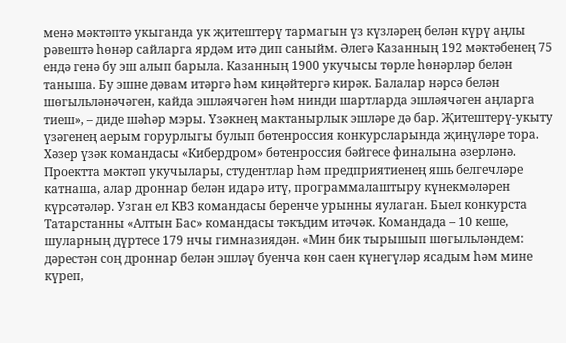менә мәктәптә укыганда ук җитештерү тармагын үз күзләрең белән күрү аңлы рәвештә һөнәр сайларга ярдәм итә дип саныйм. Әлегә Казанның 192 мәктәбенең 75 ендә генә бу эш алып барыла. Казанның 1900 укучысы төрле һөнәрләр белән таныша. Бу эшне дәвам итәргә һәм киңәйтергә кирәк. Балалар нәрсә белән шөгыльләнәчәген, кайда эшләячәген һәм нинди шартларда эшләячәген аңларга тиеш», – диде шәһәр мэры. Үзәкнең мактанырлык эшләре дә бар. Җитештерү-укыту үзәгенең аерым горурлыгы булып бөтенроссия конкурсларында җиңүләре тора. Хәзер үзәк командасы «Кибердром» бөтенроссия бәйгесе финалына әзерләнә. Проектта мәктәп укучылары, студентлар һәм предприятиенең яшь белгечләре катнаша, алар дроннар белән идарә итү, программалаштыру күнекмәләрен күрсәтәләр. Узган ел КВЗ командасы беренче урынны яулаган. Быел конкурста Татарстанны «Алтын Бас» командасы тәкъдим итәчәк. Командада – 10 кеше, шуларның дүртесе 179 нчы гимназиядән. «Мин бик тырышып шөгыльләндем: дәрестән соң дроннар белән эшләү буенча көн саен күнегүләр ясадым һәм мине күреп,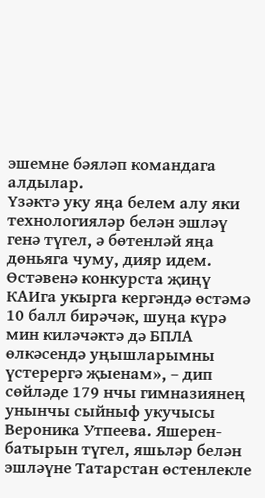эшемне бәяләп командага алдылар.
Үзәктә уку яңа белем алу яки технологияләр белән эшләү генә түгел, ә бөтенләй яңа дөньяга чуму, дияр идем. Өстәвенә конкурста җиңү КАИга укырга кергәндә өстәмә 10 балл бирәчәк, шуңа күрә мин киләчәктә дә БПЛА өлкәсендә уңышларымны үстерергә җыенам», – дип сөйләде 179 нчы гимназиянең унынчы сыйныф укучысы Вероника Утпеева. Яшерен-батырын түгел, яшьләр белән эшләүне Татарстан өстенлекле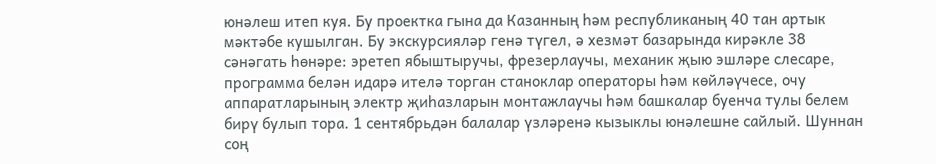юнәлеш итеп куя. Бу проектка гына да Казанның һәм республиканың 40 тан артык мәктәбе кушылган. Бу экскурсияләр генә түгел, ә хезмәт базарында кирәкле 38 сәнәгать һөнәре: эретеп ябыштыручы, фрезерлаучы, механик җыю эшләре слесаре, программа белән идарә ителә торган станоклар операторы һәм көйләүчесе, очу аппаратларының электр җиһазларын монтажлаучы һәм башкалар буенча тулы белем бирү булып тора. 1 сентябрьдән балалар үзләренә кызыклы юнәлешне сайлый. Шуннан соң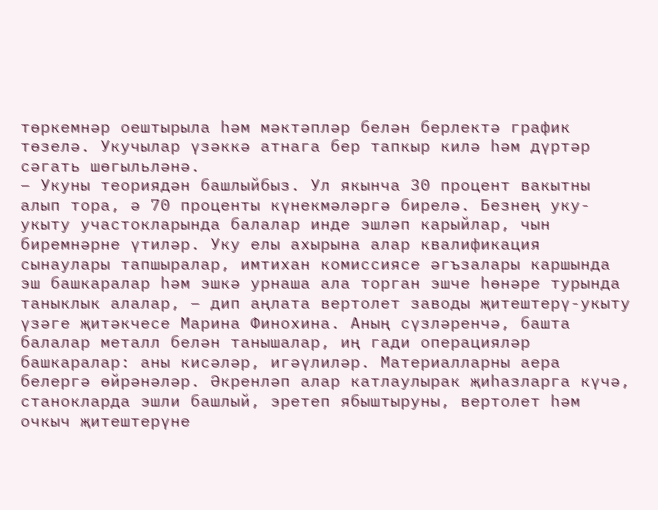төркемнәр оештырыла һәм мәктәпләр белән берлектә график төзелә. Укучылар үзәккә атнага бер тапкыр килә һәм дүртәр сәгать шөгыльләнә.
– Укуны теориядән башлыйбыз. Ул якынча 30 процент вакытны алып тора, ә 70 проценты күнекмәләргә бирелә. Безнең уку-укыту участокларында балалар инде эшләп карыйлар, чын биремнәрне үтиләр. Уку елы ахырына алар квалификация сынаулары тапшыралар, имтихан комиссиясе әгъзалары каршында эш башкаралар һәм эшкә урнаша ала торган эшче һөнәре турында таныклык алалар, – дип аңлата вертолет заводы җитештерү-укыту үзәге җитәкчесе Марина Финохина. Аның сүзләренчә, башта балалар металл белән танышалар, иң гади операцияләр башкаралар: аны кисәләр, игәүлиләр. Материалларны аера белергә өйрәнәләр. Әкренләп алар катлаулырак җиһазларга күчә, станокларда эшли башлый, эретеп ябыштыруны, вертолет һәм очкыч җитештерүне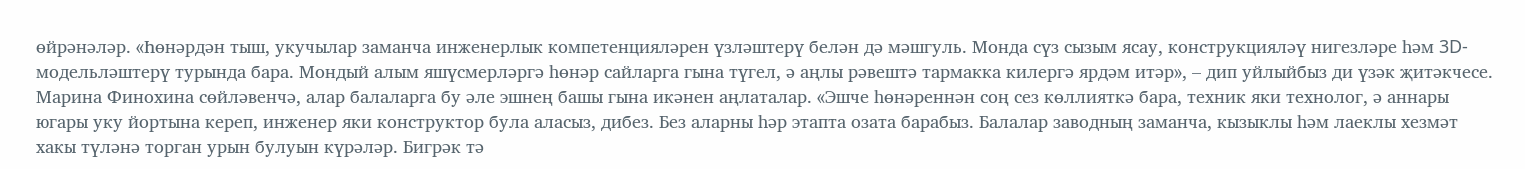өйрәнәләр. «Һөнәрдән тыш, укучылар заманча инженерлык компетенцияләрен үзләштерү белән дә мәшгуль. Монда сүз сызым ясау, конструкцияләү нигезләре һәм 3D-модельләштерү турында бара. Мондый алым яшүсмерләргә һөнәр сайларга гына түгел, ә аңлы рәвештә тармакка килергә ярдәм итәр», – дип уйлыйбыз ди үзәк җитәкчесе. Марина Финохина сөйләвенчә, алар балаларга бу әле эшнең башы гына икәнен аңлаталар. «Эшче һөнәреннән соң сез көллияткә бара, техник яки технолог, ә аннары югары уку йортына кереп, инженер яки конструктор була аласыз, дибез. Без аларны һәр этапта озата барабыз. Балалар заводның заманча, кызыклы һәм лаеклы хезмәт хакы түләнә торган урын булуын күрәләр. Бигрәк тә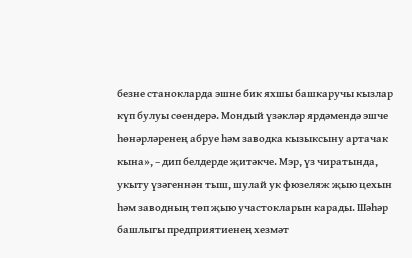безне станокларда эшне бик яхшы башкаручы кызлар күп булуы сөендерә. Мондый үзәкләр ярдәмендә эшче һөнәрләренең абруе һәм заводка кызыксыну артачак кына», – дип белдерде җитәкче. Мэр, үз чиратында, укыту үзәгеннән тыш, шулай ук фюзеляж җыю цехын һәм заводның төп җыю участокларын карады. Шәһәр башлыгы предприятиенең хезмәт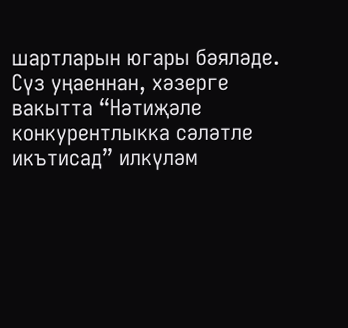шартларын югары бәяләде.
Сүз уңаеннан, хәзерге вакытта “Нәтиҗәле конкурентлыкка сәләтле икътисад” илкүләм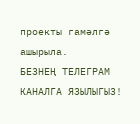проекты гамәлгә ашырыла.
БЕЗНЕҢ ТЕЛЕГРАМ КАНАЛГА ЯЗЫЛЫГЫЗ!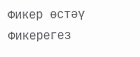Фикер өстәү
Фикерегез